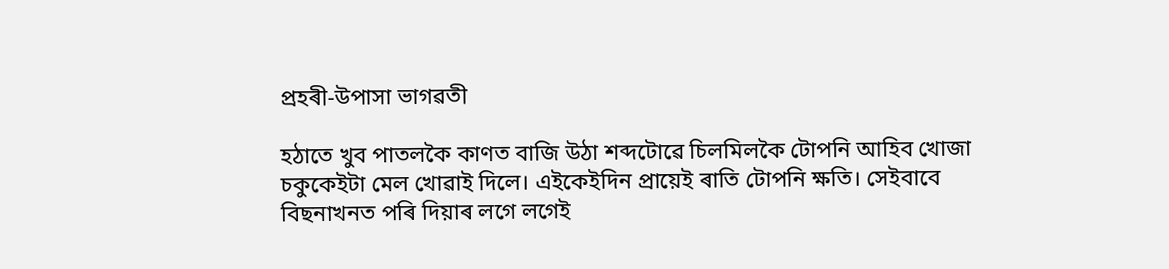প্ৰহৰী-উপাসা ভাগৱতী

হঠাতে খুব পাতলকৈ কাণত বাজি উঠা শব্দটোৱে চিলমিলকৈ টোপনি আহিব খোজা চকুকেইটা মেল খোৱাই দিলে। এইকেইদিন প্ৰায়েই ৰাতি টোপনি ক্ষতি। সেইবাবে বিছনাখনত পৰি দিয়াৰ লগে লগেই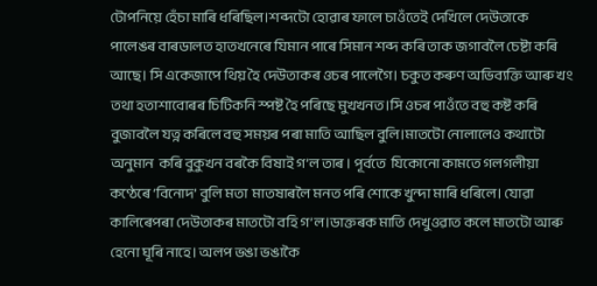টোপনিয়ে হেঁচা মাৰি ধৰিছিল।শব্দটো হোৱাৰ ফালে চাওঁতেই দেখিলে দেউতাকে পালেঙৰ বাৰডালত হাতখনেৰে যিমান পাৰে সিমান শব্দ কৰি তাক জগাবলৈ চেষ্টা কৰি আছে। সি একেজাপে থিয় হৈ দেউতাকৰ ওচৰ পালেগৈ। চকুত কৰুণ অভিব্যক্তি আৰু খং তথা হতাশাবোৰৰ চিটিকনি স্পষ্ট হৈ পৰিছে মুখখনত।সি ওচৰ পাওঁতে বহু কষ্ট কৰি বুজাবলৈ যত্ন কৰিলে বহু সময়ৰ পৰা মাতি আছিল বুলি।মাতটো নোলালেও কথাটো অনুমান  কৰি বুকুখন বৰকৈ বিষাই গ’ল তাৰ । পূৰ্বতে  যিকোনো কামতে গলগলীয়া কণ্ঠেৰে ‘বিনোদ’ বুলি মতা  মাতষাৰলৈ মনত পৰি শোকে খুন্দা মাৰি ধৰিলে। যোৱা কালিৰেপৰা দেউতাকৰ মাতটো বহি গ’ল।ডাক্তৰক মাতি দেখুওৱাত কলে মাতটো আৰু হেনো ঘূৰি নাহে। অলপ ভঙা ভঙাকৈ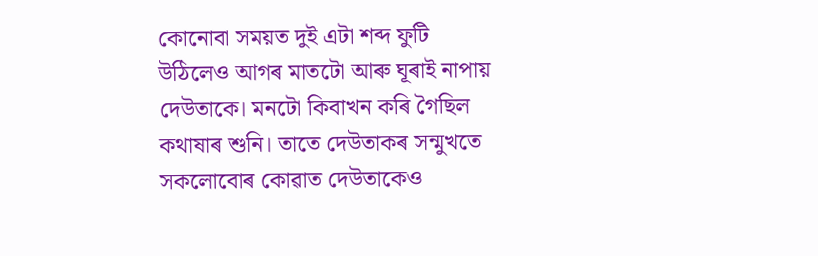কোনোবা সময়ত দুই এটা শব্দ ফুটি উঠিলেও আগৰ মাতটো আৰু ঘূৰাই নাপায় দেউতাকে। মনটো কিবাখন কৰি গৈছিল কথাষাৰ শুনি। তাতে দেউতাকৰ সন্মুখতে সকলোবোৰ কোৱাত দেউতাকেও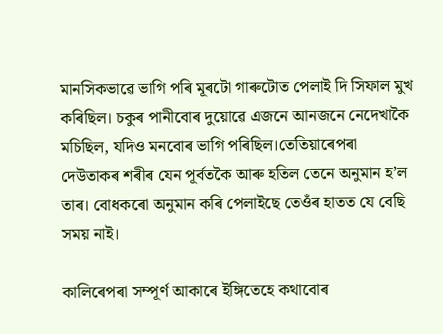মানসিকভাৱে ভাগি পৰি মূৰটো গাৰুটোত পেলাই দি সিফাল মুখ কৰিছিল। চকুৰ পানীবোৰ দুয়োৱে এজনে আনজনে নেদেখাকৈ মচিছিল, যদিও মনবোৰ ভাগি পৰিছিল।তেতিয়াৰেপৰা দেউতাকৰ শৰীৰ যেন পূৰ্বতকৈ আৰু হতিল তেনে অনুমান হ’ল তাৰ। বোধকৰো অনুমান কৰি পেলাইছে তেওঁৰ হাতত যে বেছি সময় নাই।

কালিৰেপৰা সম্পূৰ্ণ আকাৰে ইঙ্গিতেহে কথাবোৰ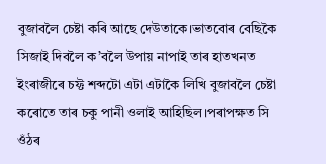বুজাবলৈ চেষ্টা কৰি আছে দেউতাকে।ভাতবোৰ বেছিকৈ সিজাই দিবলৈ ক’বলৈ উপায় নাপাই তাৰ হাতখনত ইংৰাজীৰে চফ্ট শব্দটো এটা এটাকৈ লিখি বুজাবলৈ চেষ্টা কৰোতে তাৰ চকু পানী ওলাই আহিছিল।পৰাপক্ষত সি ওঁঠৰ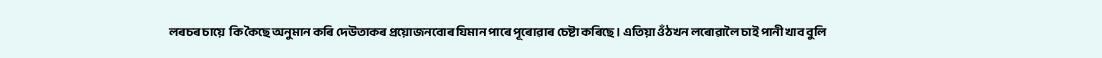লৰচৰ চায়ে  কি কৈছে অনুমান কৰি দেউতাকৰ প্ৰয়োজনবোৰ যিমান পাৰে পূৰোৱাৰ চেষ্টা কৰিছে। এতিয়া ওঁঠখন লৰোৱালৈ চাই পানী খাব বুলি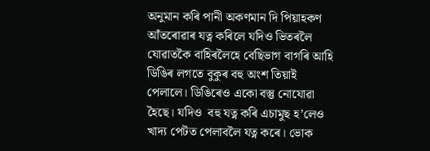অনুমান কৰি পানী অকণমান দি পিয়াহকণ আঁতৰোৱাৰ যত্ন কৰিলে যদিও ভিতৰলৈ যোৱাতকৈ বাহিৰলৈহে বেছিভাগ বাগৰি আহি ডিঙিৰ লগতে বুকুৰ বহু অংশ তিয়াই পেলালে। ডিঙিৰেও একো বস্তু নোযোৱা হৈছে। যদিও  বহু যত্ন কৰি এচামুছ হ’লেও খাদ্য পেটত পেলাবলৈ যত্ন কৰে। ভোক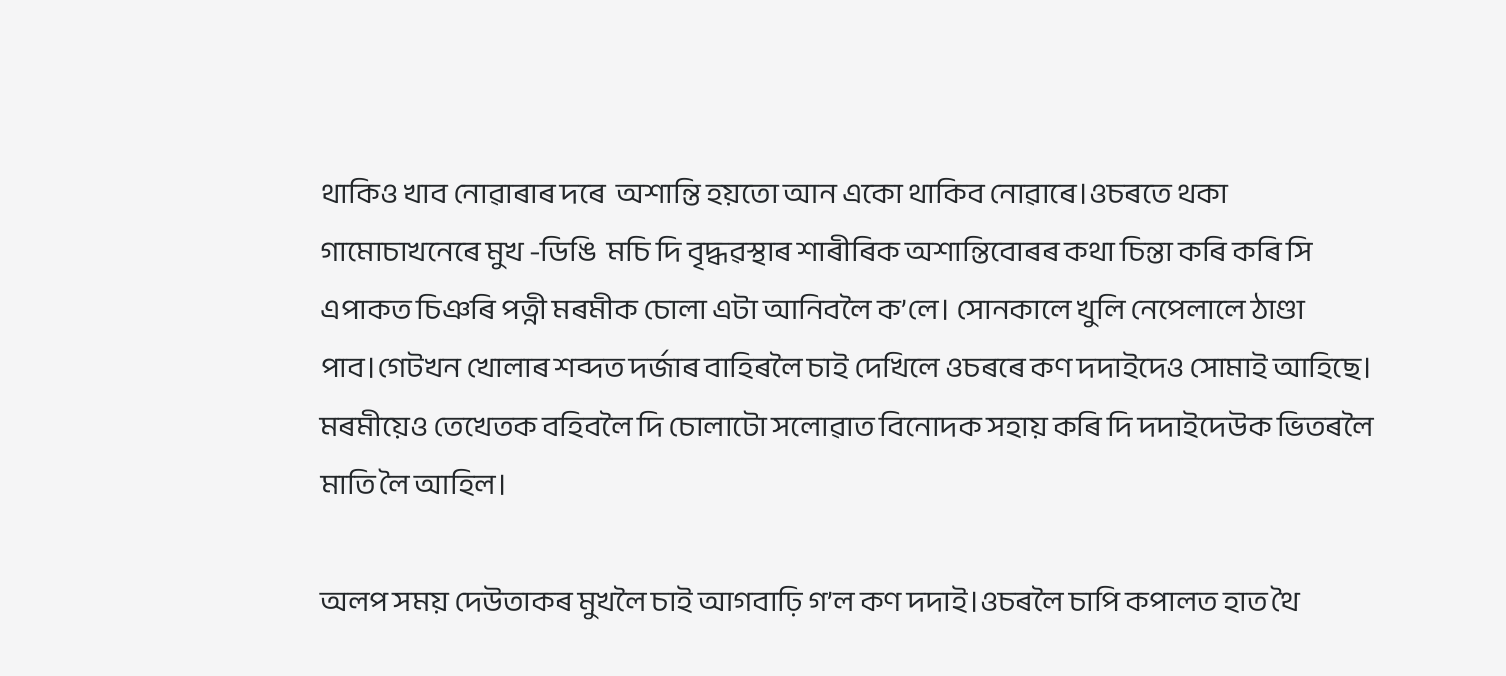থাকিও খাব নোৱাৰাৰ দৰে  অশান্তি হয়তো আন একো থাকিব নোৱাৰে।ওচৰতে থকা গামোচাখনেৰে মুখ -ডিঙি  মচি দি বৃদ্ধৱস্থাৰ শাৰীৰিক অশান্তিবোৰৰ কথা চিন্তা কৰি কৰি সি এপাকত চিঞৰি পত্নী মৰমীক চোলা এটা আনিবলৈ ক’লে। সোনকালে খুলি নেপেলালে ঠাণ্ডা পাব।গেটখন খোলাৰ শব্দত দৰ্জাৰ বাহিৰলৈ চাই দেখিলে ওচৰৰে কণ দদাইদেও সোমাই আহিছে। মৰমীয়েও তেখেতক বহিবলৈ দি চোলাটো সলোৱাত বিনোদক সহায় কৰি দি দদাইদেউক ভিতৰলৈ মাতি লৈ আহিল।

অলপ সময় দেউতাকৰ মুখলৈ চাই আগবাঢ়ি গ’ল কণ দদাই।ওচৰলৈ চাপি কপালত হাত থৈ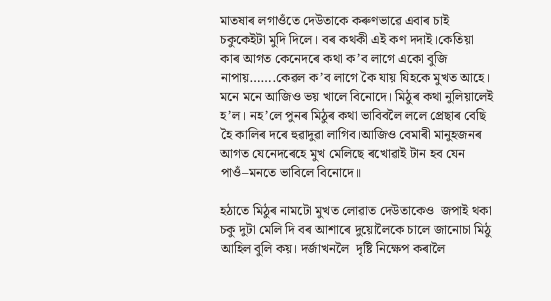মাতষাৰ লগাওঁতে দেউতাকে কৰুণভাৱে এবাৰ চাই চকুকেইটা মুদি দিলে। বৰ কথকী এই কণ দদাই।কেতিয়া কাৰ আগত কেনেদৰে কথা ক’ব লাগে একো বুজি নাপায়…….কেৱল ক’ব লাগে কৈ যায় যিহকে মুখত আহে। মনে মনে আজিও ভয় খালে বিনোদে। মিঠুৰ কথা নুলিয়ালেই হ’ল। নহ’লে পুনৰ মিঠুৰ কথা ভাবিবলৈ ললে প্ৰেছাৰ বেছি হৈ কালিৰ দৰে হুৱাদুৱা লাগিব।আজিও বেমাৰী মানুহজনৰ আগত যেনেদৰেহে মুখ মেলিছে ৰখোৱাই টান হব যেন পাওঁ–মনতে ভাবিলে বিনোদে॥

হঠাতে মিঠুৰ নামটো মুখত লোৱাত দেউতাকেও  জপাই থকা চকু দুটা মেলি দি বৰ আশাৰে দুয়োলৈকে চালে জানোচা মিঠু আহিল বুলি কয়। দৰ্জাখনলৈ  দৃষ্টি নিক্ষেপ কৰালৈ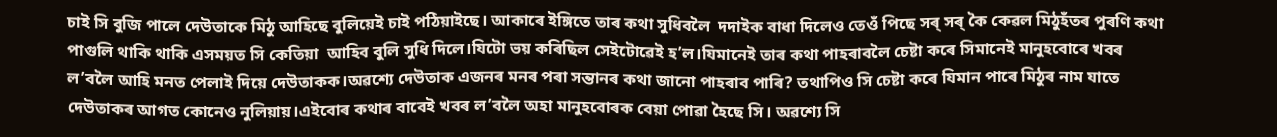চাই সি বুজি পালে দেউতাকে মিঠু আহিছে বুলিয়েই চাই পঠিয়াইছে। আকাৰে ইঙ্গিতে তাৰ কথা সুধিবলৈ  দদাইক বাধা দিলেও তেওঁ পিছে সৰ্ সৰ্ কৈ কেৱল মিঠুহঁতৰ পুৰণি কথা পাগুলি থাকি থাকি এসময়ত সি কেতিয়া  আহিব বুলি সুধি দিলে।যিটো ভয় কৰিছিল সেইটোৱেই হ’ল।যিমানেই তাৰ কথা পাহৰাবলৈ চেষ্টা কৰে সিমানেই মানুহবোৰে খবৰ ল’বলৈ আহি মনত পেলাই দিয়ে দেউতাকক।অৱশ্যে দেউতাক এজনৰ মনৰ পৰা সন্তানৰ কথা জানো পাহৰাব পাৰি? তথাপিও সি চেষ্টা কৰে যিমান পাৰে মিঠুৰ নাম যাতে দেউতাকৰ আগত কোনেও নুলিয়ায়।এইবোৰ কথাৰ বাবেই খবৰ ল’বলৈ অহা মানুহবোৰক বেয়া পোৱা হৈছে সি। অৱশ্যে সি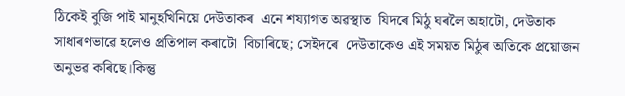ঠিকেই বুজি পাই মানুহখিনিয়ে দেউতাকৰ  এনে শয্যাগত অৱস্থাত  যিদৰে মিঠু ঘৰলৈ অহাটো, দেউতাক সাধাৰণভাৱে হলেও প্ৰতিপাল কৰাটো  বিচাৰিছে; সেইদৰে  দেউতাকেও এই সময়ত মিঠুৰ অতিকে প্ৰয়োজন অনুভৱ কৰিছে।কিন্তু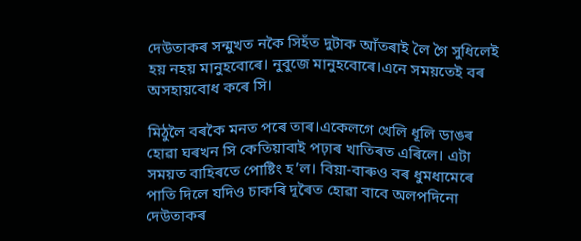দেউতাকৰ সন্মুখত নকৈ সিহঁত দুটাক আঁতৰাই লৈ গৈ সুধিলেই হয় নহয় মানুহবোৰে। নুবুজে মানুহবোৰে।এনে সময়তেই বৰ অসহায়বোধ কৰে সি।

মিঠুলৈ বৰকৈ মনত পৰে তাৰ।একেলগে খেলি ধূলি ডাঙৰ হোৱা ঘৰখন সি কেতিয়াবাই পঢ়াৰ খাতিৰত এৰিলে। এটা সময়ত বাহিৰতে পোষ্টিং হ’ল। বিয়া-বাৰুও বৰ ধুমধামেৰে পাতি দিলে যদিও চাকৰি দূৰৈত হোৱা বাবে অলপদিনো দেউতাকৰ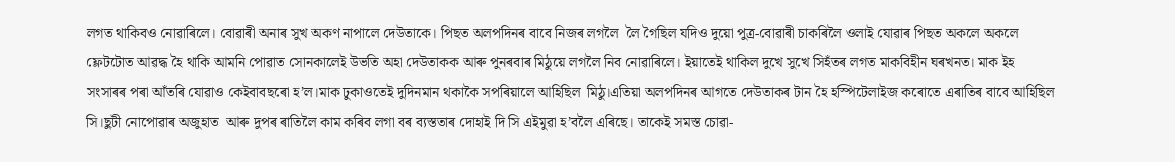লগত থাকিবও নোৱাৰিলে। বোৱাৰী অনাৰ সুখ অকণ নাপালে দেউতাকে। পিছত অলপদিনৰ বাবে নিজৰ লগলৈ  লৈ গৈছিল যদিও দুয়ো পুত্ৰ-বোৱাৰী চাকৰিলৈ ওলাই যোৱাৰ পিছত অকলে অকলে ফ্লেটটোত আৱদ্ধ হৈ থাকি আমনি পোৱাত সোনকালেই উভতি অহা দেউতাকক আৰু পুনৰবাৰ মিঠুয়ে লগলৈ নিব নোৱাৰিলে। ইয়াতেই থাকিল দুখে সুখে সিহঁতৰ লগত মাকবিহীন ঘৰখনত। মাক ইহ সংসাৰৰ পৰা আঁতৰি যোৱাও কেইবাবছৰো হ’ল।মাক ঢুকাওতেই দুদিনমান থকাকৈ সপৰিয়ালে আহিছিল  মিঠু।এতিয়া অলপদিনৰ আগতে দেউতাকৰ টান হৈ হস্পিটেলাইজ কৰোতে এৰাতিৰ বাবে আহিছিল সি।ছুটী নোপোৱাৰ অজুহাত  আৰু দুপৰ ৰাতিলৈ কাম কৰিব লগা বৰ ব্যস্ততাৰ দোহাই দি সি এইমুৱা হ’বলৈ এৰিছে। তাকেই সমস্ত চোৱা-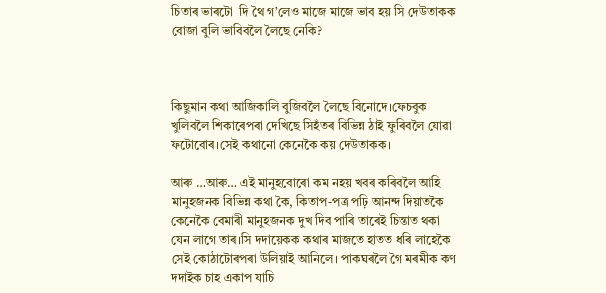চিতাৰ ভাৰটো  দি থৈ গ’লেও মাজে মাজে ভাব হয় সি দেউতাকক বোজা বুলি ভাবিবলৈ লৈছে নেকি?



কিছুমান কথা আজিকালি বুজিবলৈ লৈছে বিনোদে।ফেচবুক খুলিবলৈ শিকাৰেপৰা দেখিছে সিহঁতৰ বিভিন্ন ঠাই ফুৰিবলৈ যোৱা ফটোবোৰ।সেই কথানো কেনেকৈ কয় দেউতাকক।

আৰু …আৰু… এই মানুহবোৰো কম নহয় খবৰ কৰিবলৈ আহি মানুহজনক বিভিন্ন কথা কৈ, কিতাপ-পত্ৰ পঢ়ি আনন্দ দিয়াতকৈ কেনেকৈ বেমাৰী মানুহজনক দুখ দিব পাৰি তাৰেই চিন্তাত থকা যেন লাগে তাৰ।সি দদায়েকক কথাৰ মাজতে হাতত ধৰি লাহেকৈ সেই কোঠাটোৰপৰা উলিয়াই আনিলে। পাকঘৰলৈ গৈ মৰমীক কণ দদাইক চাহ একাপ যাচি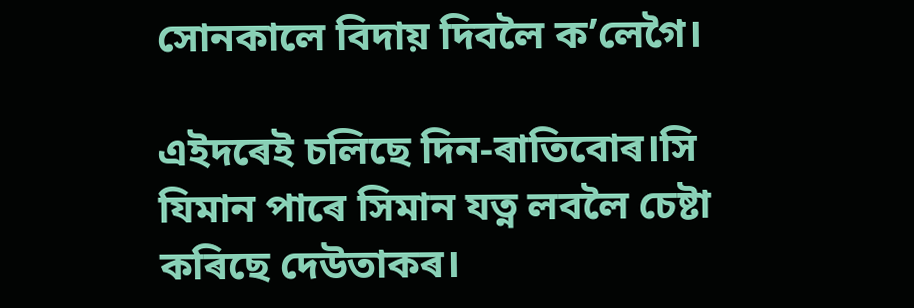সোনকালে বিদায় দিবলৈ ক’লেগৈ।

এইদৰেই চলিছে দিন-ৰাতিবোৰ।সি যিমান পাৰে সিমান যত্ন লবলৈ চেষ্টা কৰিছে দেউতাকৰ।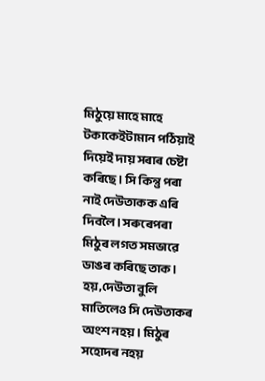মিঠুয়ে মাহে মাহে টকাকেইটামান পঠিয়াই দিয়েই দায় সৰাৰ চেষ্টা কৰিছে। সি কিন্তু পৰা নাই দেউতাকক এৰি দিবলৈ। সৰুৰেপৰা মিঠুৰ লগত সমভাৱে  ডাঙৰ কৰিছে তাক। হয়,দেউতা বুলি মাতিলেও সি দেউতাকৰ অংশ নহয়। মিঠুৰ সহোদৰ নহয়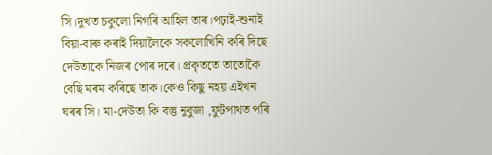সি।দুখত চকুলো নিগৰি আহিল তাৰ।পঢ়াই-শুনাই বিয়া-বাৰু কৰাই দিয়ালৈকে সকলোখিনি কৰি দিছে দেউতাকে নিজৰ পোৰ দৰে। প্ৰকৃততে তাতোকৈ বেছি মৰম কৰিছে তাক।কেও কিছু নহয় এইখন ঘৰৰ সি। মা-দেউতা কি বস্তু নুবুজা ,ফুটপাথত পৰি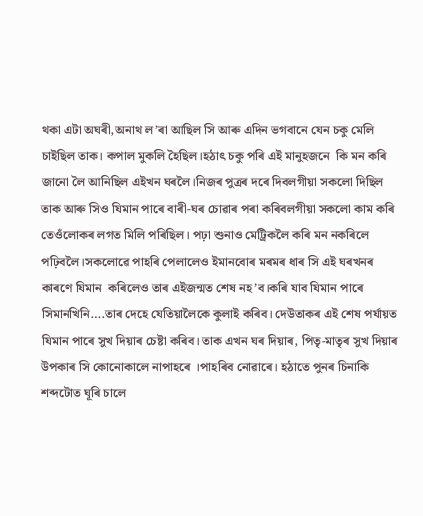থকা এটা অঘৰী,অনাথ ল’ৰা আছিল সি আৰু এদিন ভগবানে যেন চকু মেলি চাইছিল তাক। কপাল মুকলি হৈছিল।হঠাৎ চকু পৰি এই মানুহজনে  কি মন কৰি জানো লৈ আনিছিল এইখন ঘৰলৈ।নিজৰ পুত্ৰৰ দৰে দিবলগীয়া সকলো দিছিল তাক আৰু সিও যিমান পাৰে বাৰী-ঘৰ চোৱাৰ পৰা কৰিবলগীয়া সকলো কাম কৰি তেওঁলোকৰ লগত মিলি পৰিছিল। পঢ়া শুনাও মেট্ৰিকলৈ কৰি মন নকৰিলে পঢ়িবলৈ।সকলোৱে পাহৰি পেলালেও ইমানবোৰ মৰমৰ ধাৰ সি এই ঘৰখনৰ কাৰণে যিমান  কৰিলেও তাৰ এইজন্মত শেষ নহ’ব।কৰি যাব যিমান পাৰে সিমানখিনি….তাৰ দেহে যেতিয়ালৈকে কুলাই কৰিব। দেউতাকৰ এই শেষ পৰ্যায়ত যিমান পাৰে সুখ দিয়াৰ চেষ্টা কৰিব। তাক এখন ঘৰ দিয়াৰ, পিতৃ-মাতৃৰ সুখ দিয়াৰ উপকাৰ সি কোনোকালে নাপাহৰে ।পাহৰিব নোৱাৰে। হঠাতে পুনৰ চিনাকি শব্দটোত ঘূৰি চালে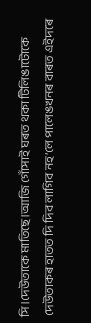সি।দেউতাকে মাতিছে।আজি গোঁসাই ঘৰত থকা টিলিঙাটোকে দেউতাকৰ হাতত দি দিব লাগিব নহ’লে পালেঙখনৰ বাৰত এইদৰে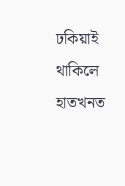ঢকিয়াই থাকিলে হাতখনত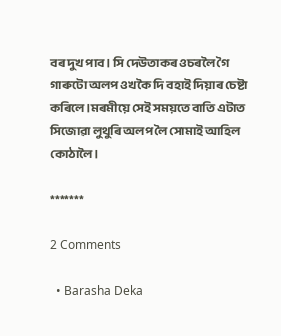বৰ দুখ পাব। সি দেউতাকৰ ওচৰলৈ গৈ গাৰুটো অলপ ওখকৈ দি বহাই দিয়াৰ চেষ্টা কৰিলে।মৰমীয়ে সেই সময়তে বাতি এটাত সিজোৱা লুথুৰি অলপ লৈ সোমাই আহিল কোঠালৈ।

*******

2 Comments

  • Barasha Deka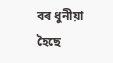বৰ ধুনীয়া হৈছে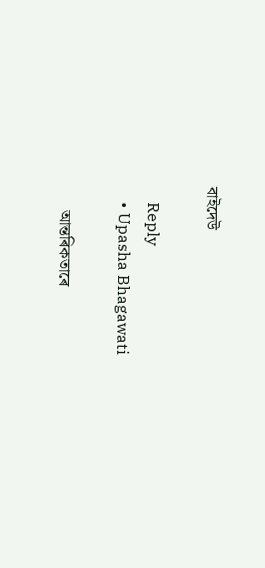বাইদেউ

    Reply
    • Upasha Bhagawati

      আন্তৰিকতাৰে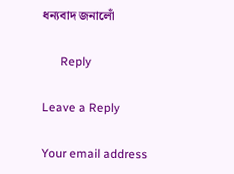ধন্যবাদ জনালোঁ

      Reply

Leave a Reply

Your email address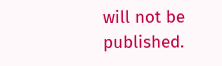will not be published.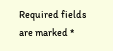Required fields are marked *